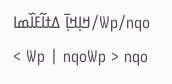Wp/nqo/ߞߊ߲ߞߊ߲߫ ߡߙߊ߬ߓߊ߰ߘߊ
< Wp | nqoWp > nqo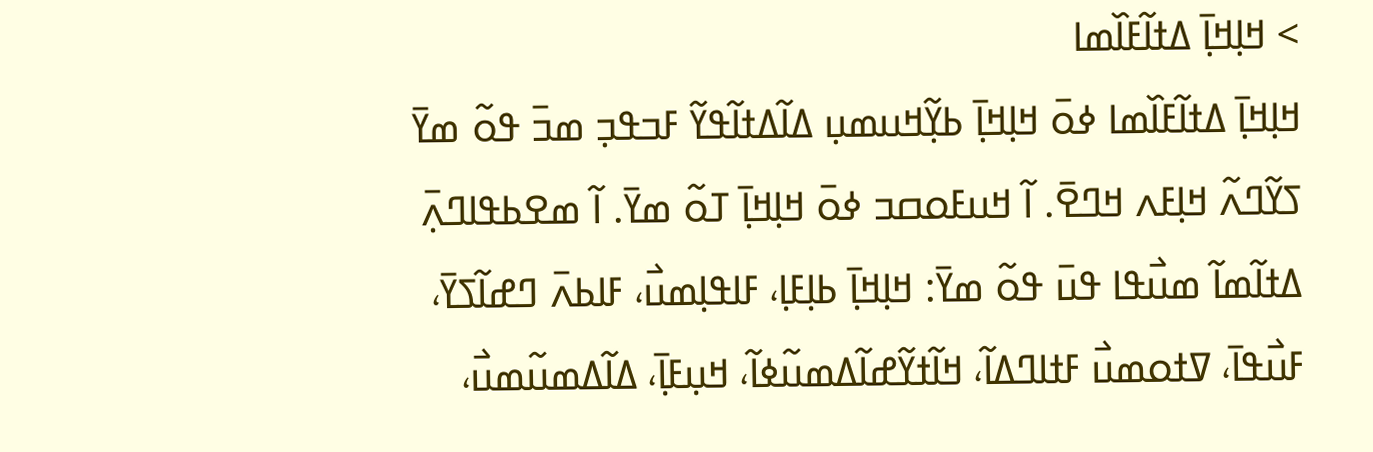> ߞߊ߲ߞߊ߲߫ ߡߙߊ߬ߓߊ߰ߘߊ
ߞߊ߲ߞߊ߲߫ ߡߙߊ߬ߓߊ߰ߘߊ ߦߋ߫ ߞߊ߲ߞߊ߲߫ ߕߌ߲߬ߞߎߘߎ߲ ߡߊ߬ߡߙߊ߬ߟߌ߬ ߓߏߟߏ߲ ߘߏ߫ ߟߋ߬ ߘߌ߫ ߖߌ߬ߣߍ߬ ߞߊ߲ߓߍ ߞߣߐ߫. ߊ߬ ߞߎߓߋߛߏ ߦߋ߫ ߞߊ߲ߞߊ߲߫ ߠߋ߬ ߘߌ߫. ߊ߬ ߘߐߕߟߊߣߍ߲߫ ߡߙߊ߬ߘߊ߬ ߘߎ߯ߟߊ ߟߎ߫ ߟߋ߬ ߘߌ߫: ߞߊ߲ߞߊ߲߫ ߕߊ߲ߓߊ߲، ߓߊߟߊ߲ߘߎ߯، ߓߊߕߍ߫ ߣߝߊ߬ߖߌ߫، ߓߎ߯ߟߊ߫، ߜߙߋߘߎ߯ ߓߙߊߣߡߊ߬، ߞߊ߬ߙߌ߬ߝߊ߬ߡߘߎ߬ߦߊ߬، ߞߎ߲ߓߊ߲߫، ߡߊ߬ߡߘߎ߬ߘߎ߯،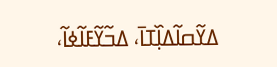ߡߌ߬ߛߊ߬ߡߊ߲߰ߠߊ߫، ߡߏ߬ߌ߬ߓߊ߬ߦߊ߬،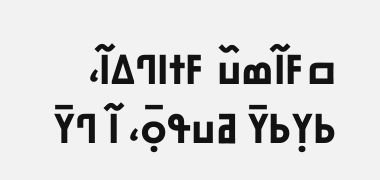ߛߓߊ߬ߘߎ߰ ߓߙߊߣߡߊ߬، ߕߌ߲ߕߌ߫ ߥߎߟߋ߲߫، ߊ߬ ߣߌ߫